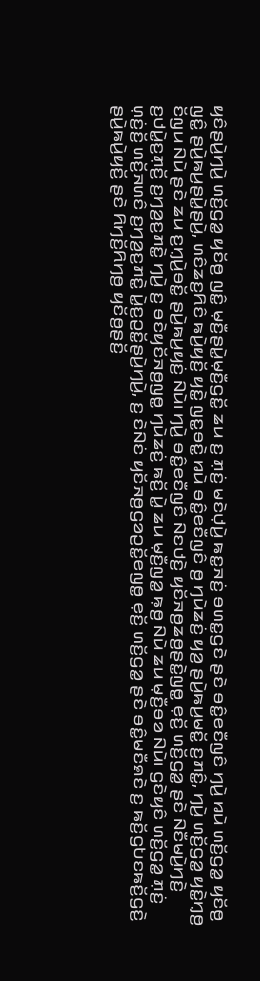ꤟꤢꤨꤔꤣꤧ꤬ꤚꤣꤧ꤬ ꤛꤢꤩ꤬ꤞꤤ꤭ ꤟꤢꤩꤥ꤬ ꤜꤢꤨ꤭ ꤗ꤫ꤢꤪ꤬ꤔꤣꤧ꤭ꤗ꤫ꤢꤪ꤬ꤞꤢꤩ꤭ ꤘꤣ ꤢ꤬ ꤊ꤫ꤢꤦ꤬ ꤗꤢꤧꤓ꤫ꤣꤧ꤬ ꤒꤢ꤭ꤏꤢꤦ꤬ ꤋꤛꤢ꤭ꤞꤢꤧ ꤔꤢꤧ ꤋꤢꤨ꤭ꤕꤢꤪꤜꤢꤨ ꤚꤣꤧ꤬ ꤙꤣꤧ ꤛꤢꤩ꤬ꤞꤤ꤭ ꤟꤢꤩꤥ꤬ ꤜꤢꤨ꤭ ꤔꤣꤧ꤬ꤒꤣ꤬ꤔꤣꤧ꤭ꤔꤣꤧ꤬, ꤛꤢꤨꤘꤢ꤬ꤖꤢꤨ ꤒꤣꤧ꤬ꤟꤢꤩ꤬ ꤟꤢꤧ꤭ ꤜꤢ꤭ꤋꤢꤧ꤭ ꤙꤣꤧ ꤋꤢꤨ꤭ꤕꤢꤪꤜꤢꤨ ꤥ꤬ ꤚꤣꤧꤘꤢꤦ꤬ ꤟꤤ꤬ ꤔꤣꤧ꤬ꤒꤣ꤬ꤗꤢꤩ꤭ ꤢ꤬ꤊꤢꤨ꤭, ꤚꤣꤧ꤬ ꤛꤢꤩ꤬ꤞꤤ꤭ ꤟꤢꤧ꤭ꤚ꤫ꤥ꤬ ꤢꤩꤜꤣ ꤡꤣꤧ ꤔꤢꤧ ꤘꤣ ꤢ꤬ꤚ꤫ꤣꤧ꤬ꤋꤢꤩ꤭ ꤔꤣꤧ꤬ꤒꤣ꤬ꤟꤢꤦ꤬ ꤡꤣꤧ꤯ ꤚꤣꤧ꤬ ꤋꤢꤨ꤭ꤕꤢꤪꤜꤢꤨ ꤡꤢꤓꤢꤧ꤬ ꤟꤢꤩꤏꤥ꤬ꤘꤥ꤬ꤔꤢꤧ꤭ꤜꤥ꤭ ꤕ꤫ꤢꤩ꤬ ꤛꤢꤩ꤬ꤞꤤ꤭ ꤔꤢꤧ ꤡꤢꤪꤗꤣꤧ꤬ꤚꤢꤧ꤬ ꤢ꤬ꤓꤣꤧ꤭ꤢ꤬ꤊ꤫ꤢꤩ꤬ ꤢ꤬ꤚꤤ꤬ꤢ꤬ꤊꤢꤧ꤭ ꤚꤣꤧ꤬ ꤢ꤬ ꤋꤢꤧꤟꤢꤩꤏꤥ꤬ꤜꤥ꤭ ꤚꤣꤧꤘꤢꤦ꤬ ꤒꤢꤩ꤬ ꤣꤧ꤭ ꤘꤣ ꤗ꤫ꤢꤪ꤬ꤜꤤ꤭ ꤒ꤫ꤥ꤬ ꤡꤣꤧ ꤘꤣ ꤗ꤫ꤢꤪ꤬ꤋꤤ ꤡꤣꤧ꤯ ꤞꤢꤧꤟꤢꤨ ꤛꤢꤩ꤬ꤞꤤ꤭ ꤊ꤫ꤢꤦ꤬ ꤛ꤫ꤢꤦ꤬ꤢꤩ꤬ ꤛꤢꤩ꤬ꤏꤛꤢꤨ ꤢ꤬ꤚꤤ꤬ꤢ꤬ꤊꤢꤧ꤭ ꤣꤧ꤭ꤢ꤬ꤑꤢꤩ꤭ꤔꤣꤧ꤬ꤚꤣꤧ꤬, ꤢ꤬ ꤢꤧꤡꤢꤦ ꤟꤢꤩꤏꤥ꤬ꤞꤤꤑꤢꤩ꤭ꤕꤜꤥ꤭ ꤕ꤫ꤢꤩ꤬ ꤛꤢꤩ꤬ꤞꤤ꤭ ꤔꤢꤧ ꤋꤢꤨ꤭ꤗꤢꤪꤎꤢꤧ ꤢ꤬ ꤒꤢꤩ꤬ꤞꤝꤢꤒꤢꤩ꤬ꤞꤢꤧ꤬ ꤔꤣꤧ꤬ꤒꤣꤧ꤬ꤟꤢꤩ꤬ ꤔꤢꤧ ꤖꤚꤢꤩ꤬ꤖꤚꤥ꤬ ꤟꤢꤩꤥ꤬ꤔꤢꤩ꤬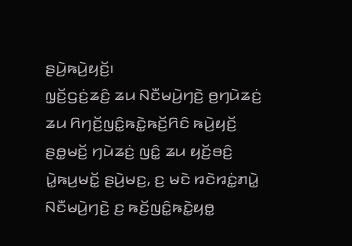ꤔꤣꤧ꤬ꤒꤣꤧ꤬ꤟꤢꤩ꤬꤯
ꤜ꤫ꤢꤩ꤬ꤞꤢꤦ꤬ꤘꤢꤨ꤬ ꤘꤣ ꤡꤢꤪꤗꤣꤧ꤬ꤚꤢꤧ꤬ ꤥ꤬ꤚꤣꤧꤘꤢꤦ꤬ ꤘꤣ ꤖꤚꤢꤩ꤬ꤜꤢꤨ꤭ꤒꤢꤧ꤭ꤒꤢꤩ꤬ꤖꤢꤨ ꤒꤣꤧ꤬ꤟꤢꤩ꤬ ꤔꤥ꤭ꤗꤢꤩ꤬ ꤚꤣꤧꤘꤢꤦ꤬ ꤜꤢꤨ꤭ ꤘꤣ ꤟꤢꤩ꤬ꤋꤢꤨ꤬ ꤣꤧ꤭ꤒꤣ꤬ꤗꤢꤩ꤭ ꤔꤣꤧ꤬ꤗꤢ꤬, ꤢ꤬ ꤗꤢꤧ ꤙꤢꤧꤙꤢꤦ꤭ꤊꤣꤧ꤭ ꤡꤢꤪꤗꤣꤧ꤬ꤚꤢꤧ꤬ ꤢ꤬ ꤒꤢꤩ꤬ꤜꤢꤨ꤭ꤒꤢꤧ꤭ꤟꤥ꤭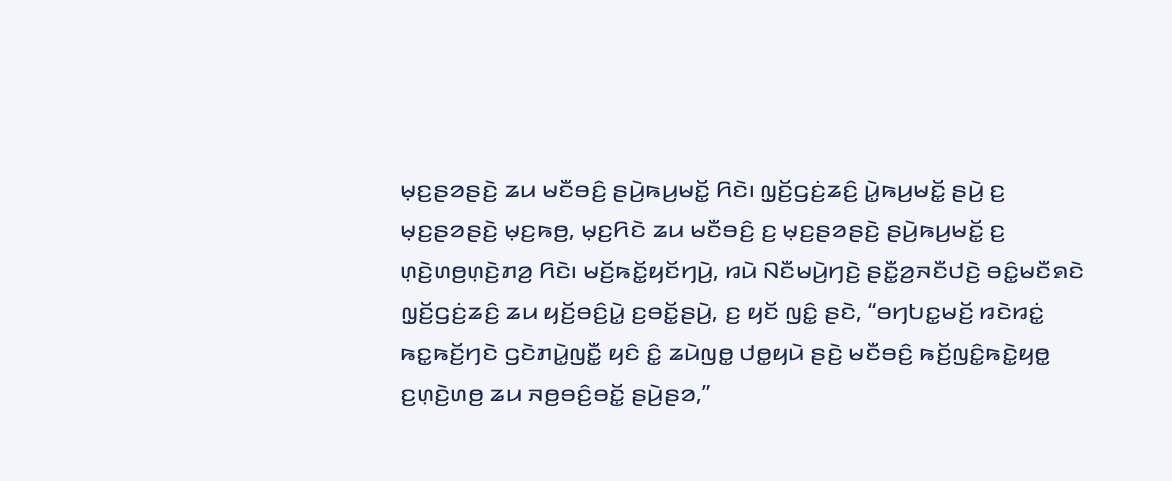ꤗ꤫ꤢ꤬ꤔꤤꤔꤢꤧ꤬ ꤘꤣ ꤗꤢꤪꤋꤢꤨ꤬ ꤔꤣꤧ꤬ꤒꤣ꤬ꤗꤢꤩ꤭ ꤖꤢꤧ꤯ ꤜ꤫ꤢꤩ꤬ꤞꤢꤦ꤬ꤘꤢꤨ꤬ ꤣꤧ꤭ꤒꤣ꤬ꤗꤢꤩ꤭ ꤔꤣꤧ꤬ ꤢ꤬ ꤗ꤫ꤢ꤬ꤔꤤꤔꤢꤧ꤬ ꤗ꤫ꤢ꤬ꤒꤥ꤬, ꤗ꤫ꤢ꤬ꤖꤢꤧ ꤘꤣ ꤗꤢꤪꤋꤢꤨ꤬ ꤢ꤬ ꤗ꤫ꤢ꤬ꤔꤤꤔꤢꤧ꤬ ꤔꤣꤧ꤬ꤒꤣ꤬ꤗꤢꤩ꤭ ꤢ꤬ ꤛ꤫ꤢꤧ꤬ꤛꤥ꤬ꤛ꤫ꤢꤧ꤬ꤊꤤ꤬ ꤖꤢꤧ꤯ ꤗꤢꤩ꤬ꤒꤢꤩ꤭ꤟꤢꤩꤚꤣꤧ꤬, ꤙꤣꤧ ꤡꤢꤪꤗꤣꤧ꤬ꤚꤢꤧ꤬ ꤔꤢꤪ꤭ꤤ꤬ꤏꤢꤪꤓꤢꤧ꤬ ꤋꤢꤨ꤭ꤗꤢꤪꤎꤢꤧ ꤜ꤫ꤢꤩ꤬ꤞꤢꤦ꤬ꤘꤢꤨ꤬ ꤘꤣ ꤟꤢꤩ꤬ꤋꤢꤨ꤬ꤣꤧ꤭ ꤢ꤬ꤋꤢꤩ꤭ꤔꤣꤧ꤬, ꤢ꤬ ꤟꤢꤩ ꤜꤢꤨ꤭ ꤔꤢꤧ, “ꤋꤚꤝꤢ꤭ꤗꤢꤩ꤬ ꤙꤢꤧꤙꤢꤦ꤭ ꤒꤢ꤭ꤒꤢꤩ꤬ꤚꤢꤧ ꤞꤢꤧꤊꤣꤧ꤭ꤜꤢꤪ꤭ ꤟꤢꤨ ꤢꤨ꤭ ꤘꤣꤧꤜꤥ꤭ ꤓꤥ꤭ꤟꤣꤧ ꤔꤢꤧ꤬ ꤗꤢꤪꤋꤢꤨ꤬ ꤒꤢꤩ꤬ꤜꤢꤨ꤭ꤒꤢꤧ꤭ꤟꤥ꤭ ꤢ꤬ꤛ꤫ꤢꤧ꤬ꤛꤥ꤬ ꤘꤣ ꤏꤥ꤬ꤋꤢꤨ꤬ꤋꤢꤩ꤭ ꤔꤣꤧ꤬ꤔꤤ,”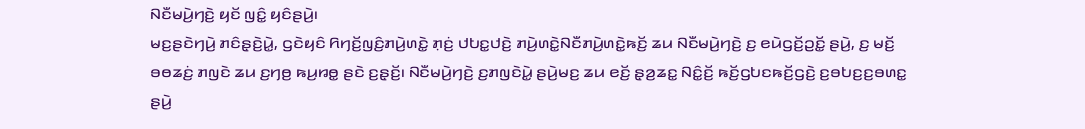ꤡꤢꤪꤗꤣꤧ꤬ꤚꤢꤧ꤬ ꤟꤢꤩ ꤜꤢꤨ꤭ ꤟꤢꤨꤔꤣꤧ꤬꤯
ꤗꤢ꤬ꤔꤢꤧꤚꤣꤧ꤬ ꤊꤢꤨꤔ꤫ꤢꤧ꤬ꤣꤧ꤭, ꤞꤢꤧꤟꤢꤨ ꤖꤚꤢꤩ꤬ꤜꤢꤨ꤬ꤊꤣꤧ꤬ꤛꤢꤧ꤭ ꤊ꤫ꤢꤦ꤬ ꤓꤝꤢ꤭ꤓꤢꤧ꤬ ꤊꤣꤧ꤬ꤛꤢꤧ꤭ꤡꤢꤪꤊꤣꤧ꤬ꤛꤢꤧ꤭ꤒꤢꤩ꤬ ꤘꤣ ꤡꤢꤪꤗꤣꤧ꤬ꤚꤢꤧ꤬ ꤢ꤬ ꤕꤣꤧꤞꤢꤩ꤬ꤑꤢꤩ꤭ ꤔꤣꤧ꤬, ꤢ꤬ ꤗꤢꤩ꤬ ꤋꤥꤘꤢꤦ꤬ ꤊꤜꤢꤧ ꤘꤣ ꤢ꤬ꤚꤥ꤬ ꤒꤣ꤬ꤙꤥ꤭ ꤔꤢꤧ ꤢ꤬ꤔ꤫ꤢꤩ꤬꤯ ꤡꤢꤪꤗꤣꤧ꤬ꤚꤢꤧ꤬ ꤢ꤬ꤊꤜꤢꤧꤣꤧ꤭ ꤔꤣꤧ꤬ꤗꤢ꤬ ꤘꤣ ꤕꤢꤩ꤬ ꤔ꤫ꤤ꤬ꤘꤢ꤭ ꤡꤢꤨ꤭ꤢꤩ꤬ ꤒꤢꤩ꤬ꤞꤝꤢꤒꤢꤩ꤬ꤞꤢꤧ꤬ ꤢ꤬ꤋꤝꤢ꤬ꤢ꤬ꤋꤛꤢ꤭ ꤔꤣꤧ꤬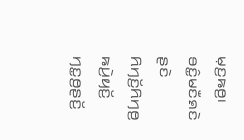ꤗ꤫ꤢ꤬ꤒꤥ꤬꤯ ꤋꤢꤨ꤭ꤗꤢꤪꤎꤢꤧ ꤔꤢꤧ ꤖꤚꤢꤩ꤬ꤖꤚꤥ꤬ ꤒꤣꤧ꤬ꤟꤢꤩ꤬ ꤚꤢ꤭ꤥ꤬ꤔꤢꤩ꤬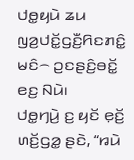ꤓꤥ꤭ꤟꤣꤧ ꤘꤣ ꤜꤤ꤬ꤓꤢꤩ꤭ꤞꤢꤪ꤬ꤖꤢꤊꤢꤨ꤭ ꤗꤢꤨ꤮ ꤑꤢꤔꤢꤨ꤬ꤋꤢꤩ꤭ ꤕꤢ꤬ ꤡꤣꤧ꤯
ꤓꤥ꤭ꤚꤣꤧ꤬ ꤢ꤬ ꤟꤢꤩ ꤕ꤫ꤢꤩ꤬ ꤛꤢꤩ꤬ꤞꤤ꤭ ꤔꤢꤧ, “ꤙꤣꤧ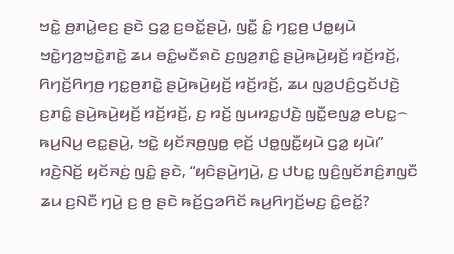ꤠꤢꤧ꤭ ꤥ꤬ꤊꤣꤧ꤭ꤕꤢ꤬ ꤔꤢꤧ ꤞꤤ꤭ ꤢ꤬ꤋꤢꤩ꤭ꤔꤣꤧ꤬, ꤜꤢꤪ꤭ ꤢꤨ꤭ ꤚꤢ꤭ꤥ꤬ ꤓꤥ꤭ꤟꤣꤧ ꤠꤢꤧ꤭ꤚꤤ꤬ꤠꤢꤧ꤭ꤊꤢꤧ꤭ ꤘꤣ ꤋꤢꤨ꤭ꤗꤢꤪꤎꤢꤧ ꤢ꤬ꤜꤤ꤬ꤊꤢꤨ꤭ ꤔꤣꤧ꤬ꤒꤣꤧ꤬ꤟꤢꤩ꤬ ꤙꤢꤩ꤬ꤙꤢꤩ꤬, ꤖꤚꤢꤩ꤬ꤖꤚꤥ꤬ ꤚꤢ꤭ꤥ꤬ꤊꤢꤧ꤭ ꤔꤣꤧ꤬ꤒꤣꤧ꤬ꤟꤢꤩ꤬ ꤙꤢꤩ꤬ꤙꤢꤩ꤬, ꤘꤣ ꤜꤤ꤬ꤓꤢꤨ꤬ꤞꤢꤩꤓꤢꤧ꤬ ꤢ꤬ꤊꤢꤨ꤭ ꤔꤣꤧ꤬ꤒꤣꤧ꤬ꤟꤢꤩ꤬ ꤙꤢꤩ꤬ꤙꤢꤩ꤬, ꤢ꤬ ꤙꤢꤩ꤬ ꤜꤣꤙꤢ꤭ꤓꤢꤧ꤬ ꤜꤢꤪ꤭ꤕꤜꤤ꤭ ꤕꤝꤢ꤭꤮ ꤒꤣ꤬ꤡꤣ꤬ ꤕꤢ꤭ꤔꤣꤧ꤬, ꤠꤢꤧ꤭ ꤟꤢꤩꤏꤥ꤬ꤜꤥ꤭ ꤕ꤫ꤢꤩ꤬ ꤓꤥ꤭ꤜꤢꤪ꤭ꤟꤣꤧ ꤞꤤ꤭ ꤟꤣꤧ꤯”
ꤙꤢꤧ꤬ꤡꤢꤩ꤬ ꤟꤢꤩꤏꤢꤦ꤬ ꤜꤢꤨ꤭ ꤔꤢꤧ, “ꤟꤢꤨꤔꤣꤧ꤬ꤚꤣꤧ꤬, ꤢ꤬ ꤓꤝꤢ꤭ ꤜꤢꤨ꤬ꤜꤢꤩꤊꤢꤨ꤬ꤊꤜꤢꤪ ꤘꤣ ꤢ꤬ꤡꤢꤪ ꤚꤣꤧ꤬ ꤢ꤬ ꤥ꤬ ꤔꤢꤧ ꤒꤢꤩ꤬ꤞꤤꤖꤢꤩ ꤒꤣ꤬ꤖꤚꤢꤩ꤬ꤗꤢ꤬ ꤢꤨ꤭ꤕꤢꤩ꤭?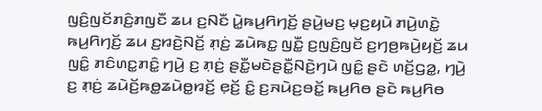ꤜꤢꤨ꤬ꤜꤢꤩꤊꤢꤨ꤬ꤊꤜꤢꤪ ꤘꤣ ꤢ꤬ꤡꤢꤪ ꤣꤧ꤭ꤒꤣ꤬ꤖꤚꤢꤩ꤬ ꤔꤣꤧ꤬ꤗꤢ꤬ ꤗ꤫ꤢ꤬ꤟꤣꤧ ꤊꤣꤧ꤬ꤛꤢꤧ꤭ ꤒꤣ꤬ꤖꤚꤢꤩ꤬ ꤘꤣ ꤢ꤬ꤙꤢꤧ꤬ꤡꤢꤩ꤬ ꤊ꤫ꤢꤦ꤬ ꤘꤣꤧꤒꤢ꤭ ꤜꤢꤪ꤭ ꤢ꤬ꤜꤢꤨ꤬ꤜꤢꤩ ꤢ꤬ꤚꤥ꤬ꤒꤣꤧ꤬ꤟꤢꤩ꤬ ꤘꤣ ꤜꤢꤨ꤭ ꤊꤢꤨꤛꤢ꤭ꤊꤢꤨ꤭ ꤚꤣꤧ꤬ ꤢ꤬ ꤊ꤫ꤢꤦ꤬ ꤔꤢꤪ꤭ꤗꤢꤧꤔꤢꤪ꤭ꤡꤢꤧ꤬ꤚꤣꤧ ꤜꤢꤨ꤭ ꤔꤢꤧ ꤛꤢꤩ꤬ꤞꤤ꤭, ꤚꤣꤧ꤬ ꤢ꤬ ꤊ꤫ꤢꤦ꤬ ꤘꤣꤧꤢꤩ꤬ꤒꤥ꤭ꤘꤣꤧꤥ꤭ꤙꤢꤩ꤬ ꤕ꤫ꤢꤩ꤬ ꤢꤨ꤭ ꤢ꤬ꤏꤣꤧꤢ꤬ꤋꤢꤩ꤭ ꤒꤣ꤬ꤖꤥ ꤔꤢꤧ ꤒꤣ꤬ꤖꤥ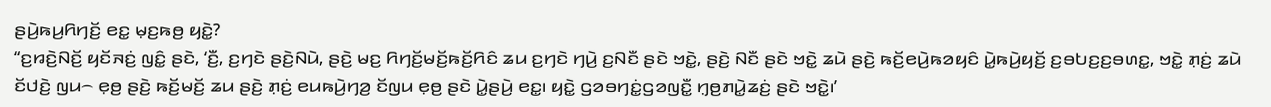ꤔꤣꤧ꤬ꤒꤣ꤬ꤖꤚꤢꤩ꤬ ꤕꤢ꤭ ꤗ꤫ꤢ꤬ꤒꤥ꤬ ꤟꤢꤧ꤭?
“ꤢ꤬ꤙꤢꤧ꤬ꤡꤢꤩ꤬ ꤟꤢꤩꤏꤢꤦ꤬ ꤜꤢꤨ꤭ ꤔꤢꤧ, ‘ꤢꤪ꤬, ꤢ꤬ꤚꤢꤧ ꤔꤢꤧ꤬ꤡꤣꤧ, ꤔꤢꤧ꤬ ꤗꤢ꤬ ꤖꤚꤢꤩ꤬ꤗꤢꤩ꤬ꤒꤢꤩ꤬ꤖꤢꤨ ꤘꤣ ꤢ꤬ꤚꤢꤧ ꤚꤣꤧ꤬ ꤢ꤬ꤡꤢꤪ ꤔꤢꤧ ꤠꤢꤧ꤭, ꤔꤢꤧ꤬ ꤡꤢꤪ ꤔꤢꤧ ꤠꤢꤧ꤭ ꤘꤣꤧ ꤔꤢꤧ꤬ ꤒꤢꤩ꤬ꤕꤣꤧ꤬ꤒꤤꤟꤢꤨ ꤣꤧ꤭ꤒꤣꤧ꤬ꤟꤢꤩ꤬ ꤢ꤬ꤋꤝꤢ꤬ꤢ꤬ꤋꤛꤢ꤭, ꤠꤢꤧ꤭ ꤊ꤫ꤢꤦ꤬ ꤘꤣꤧ ꤢꤩꤓꤢꤧ꤬ ꤜꤣ꤮ ꤕ꤫ꤥ꤬ ꤔꤢꤧ꤬ ꤒꤢꤩ꤬ꤗꤢꤩ꤬ ꤘꤣ ꤔꤢꤧ꤬ ꤊ꤫ꤢꤦ꤬ ꤕꤣꤒꤣꤧ꤬ꤚꤤ꤬ ꤢꤩꤜꤣ ꤕ꤫ꤥ꤬ ꤔꤢꤧ ꤣꤧ꤭ꤔꤣꤧ꤬ ꤕꤢ꤭꤯ ꤟꤢꤧ꤭ ꤞꤤꤋꤚꤢꤦ꤭ꤞꤤꤜꤢꤪ꤭ ꤚ꤫ꤥ꤬ꤊꤣꤧ꤭ꤘꤢꤦ꤬ ꤔꤢꤧ ꤠꤢꤧ꤭꤯’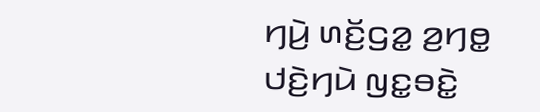ꤚꤣꤧ꤬ ꤛꤢꤩ꤬ꤞꤤ꤭ ꤤ꤬ꤚꤥ꤭ ꤓꤢꤧ꤬ꤚꤣꤧ ꤜꤢ꤭ꤋꤢꤧ꤭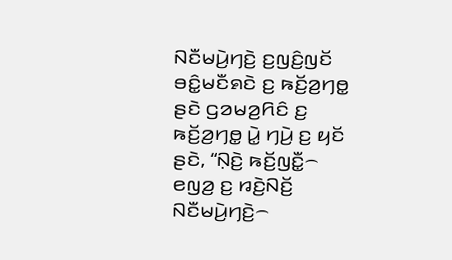ꤡꤢꤪꤗꤣꤧ꤬ꤚꤢꤧ꤬ ꤢ꤬ꤜꤢꤨ꤬ꤜꤢꤩ ꤋꤢꤨ꤭ꤗꤢꤪꤎꤢꤧ ꤢ꤬ ꤒꤢꤩ꤬ꤤ꤬ꤚꤥ꤭ ꤔꤢꤧ ꤞꤤꤗꤤ꤬ꤖꤢꤨ ꤢ꤬ ꤒꤢꤩ꤬ꤤ꤬ꤚꤥ꤭ ꤣꤧ꤭ ꤚꤣꤧ꤬ ꤢ꤬ ꤟꤢꤩ ꤔꤢꤧ, “ꤡ꤫ꤢꤧ꤬ ꤒꤢꤩ꤬ꤜꤢꤪ꤭꤮ ꤕꤜꤤ꤬ ꤢ꤬ ꤙꤢꤧ꤬ꤡꤢꤩ꤬ ꤡꤢꤪꤗꤣꤧ꤬ꤚꤢꤧ꤬꤮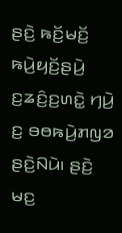ꤔꤢꤧ꤬ ꤒꤢꤩ꤬ꤗꤢꤩ꤬ ꤒꤣꤧ꤬ꤟꤢꤩ꤬ꤔꤣꤧ꤬ ꤢ꤬ꤘꤢꤨ꤬ꤢ꤬ꤛꤢꤧ꤭ ꤚꤣꤧ꤬ ꤢ꤬ ꤋꤥꤒꤣꤧ꤬ꤊꤜꤤ ꤔꤢꤧ꤬ꤡꤣꤧ꤯ ꤔꤢꤧ꤬ ꤗꤢ꤬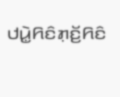ꤓꤣꤧ꤭ꤖꤢꤨꤊ꤫ꤢꤩ꤬ꤖꤢꤨ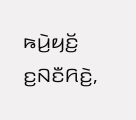ꤒꤣꤧ꤬ꤟꤢꤩ꤬ ꤢ꤬ꤡꤢꤪꤖꤢꤧ꤬,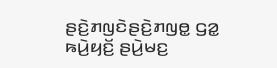ꤔꤢꤧ꤬ꤊꤜꤢꤧꤔꤢꤧ꤬ꤊꤜꤥ꤭ ꤞꤤ꤭ ꤒꤣꤧ꤬ꤟꤢꤩ꤬ ꤔꤣꤧ꤬ꤗꤢ꤬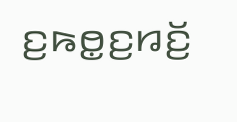ꤢ꤬ꤒꤥ꤭ꤢ꤬ꤙꤢꤩ꤬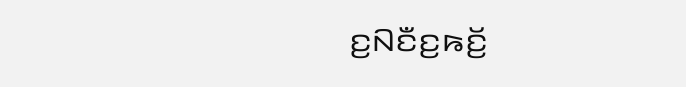ꤢ꤬ꤡꤢꤪꤢ꤬ꤒꤢꤩ꤬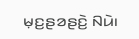ꤗ꤫ꤢ꤬ꤔꤤꤔꤢꤧ꤬ ꤡꤣꤧ꤯